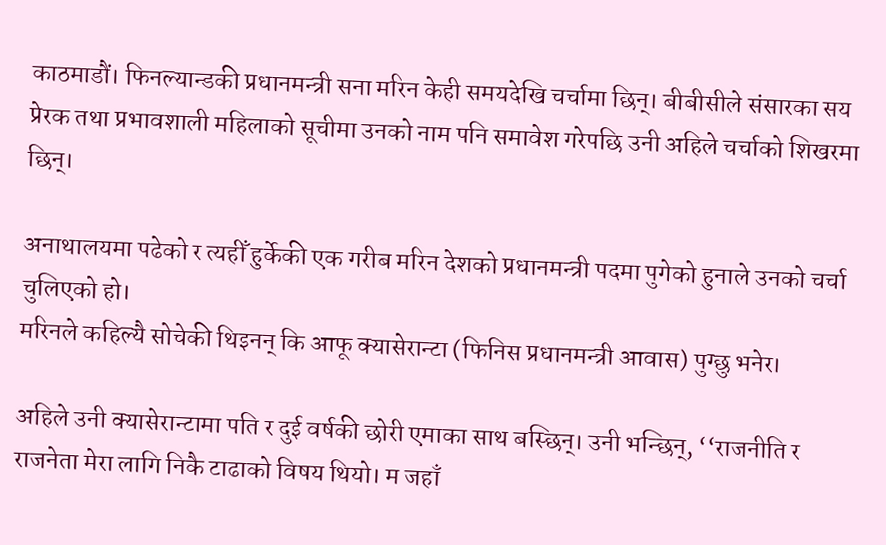काठमाडौं। फिनल्यान्डकी प्रधानमन्त्री सना मरिन केही समयदेखि चर्चामा छिन्। बीबीसीले संसारका सय प्रेरक तथा प्रभावशाली महिलाको सूचीमा उनको नाम पनि समावेश गरेपछि उनी अहिले चर्चाको शिखरमा छिन्।

अनाथालयमा पढेको र त्यहीँ हुर्केकी एक गरीब मरिन देशको प्रधानमन्त्री पदमा पुगेको हुनाले उनको चर्चा चुलिएको हो।
मरिनले कहिल्यै सोचेकी थिइनन् कि आफू क्यासेरान्टा (फिनिस प्रधानमन्त्री आवास) पुग्छु भनेर।

अहिले उनी क्यासेरान्टामा पति र दुई वर्षकी छोरी एमाका साथ बस्छिन्। उनी भन्छिन्, ‘‘राजनीति र राजनेता मेरा लागि निकै टाढाको विषय थियो। म जहाँ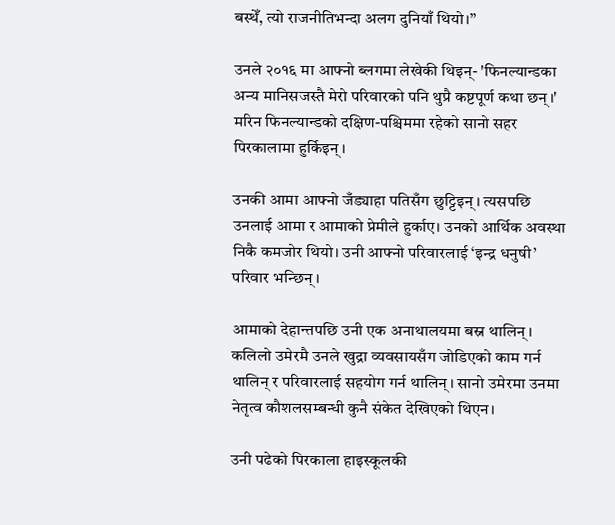बस्थेँ, त्यो राजनीतिभन्दा अलग दुनियाँ थियो।’’

उनले २०१६ मा आफ्नो ब्लगमा लेखेकी थिइन्- 'फिनल्यान्डका अन्य मानिसजस्तै मेरो परिवारको पनि थुप्रै कष्टपूर्ण कथा छन्।' मरिन फिनल्यान्डको दक्षिण-पश्चिममा रहेको सानो सहर पिरकालामा हुर्किइन्।

उनकी आमा आफ्नो जँड्याहा पतिसँग छुट्टिइन्। त्यसपछि उनलाई आमा र आमाको प्रेमीले हुर्काए। उनको आर्थिक अवस्था निकै कमजोर थियो। उनी आफ्नो परिवारलाई ‘इन्द्र धनुषी’ परिवार भन्छिन्।

आमाको देहान्तपछि उनी एक अनाथालयमा बस्न थालिन्। कलिलो उमेरमै उनले खुद्रा व्यवसायसँग जोडिएको काम गर्न थालिन् र परिवारलाई सहयोग गर्न थालिन्। सानो उमेरमा उनमा नेतृत्व कौशलसम्बन्धी कुनै संकेत देखिएको थिएन।

उनी पढेको पिरकाला हाइस्कूलकी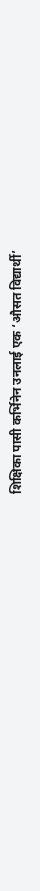शिक्षिका पासी कर्भिनेन उनलाई एक ‘औसत विद्यार्थी’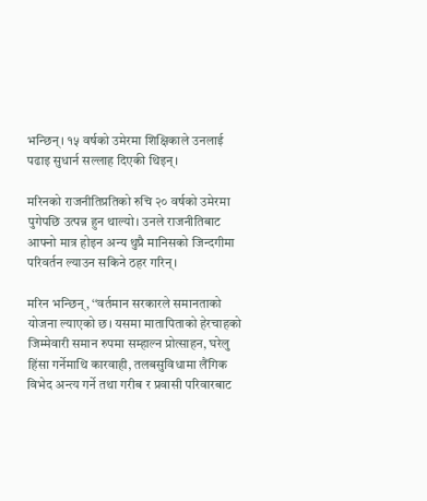भन्छिन्। १५ वर्षको उमेरमा शिक्षिकाले उनलाई पढाइ सुधार्न सल्लाह दिएकी थिइन्।

मरिनको राजनीतिप्रतिको रुचि २० वर्षको उमेरमा पुगेपछि उत्पन्न हुन थाल्यो। उनले राजनीतिबाट आफ्नो मात्र होइन अन्य थुप्रै मानिसको जिन्दगीमा परिवर्तन ल्याउन सकिने ठहर गरिन्।

मरिन भन्छिन्, ‘‘वर्तमान सरकारले समानताको योजना ल्याएको छ। यसमा मातापिताको हेरचाहको जिम्मेवारी समान रुपमा सम्हाल्न प्रोत्साहन, घरेलु हिंसा गर्नेमाथि कारवाही, तलबसुविधामा लैंगिक विभेद अन्त्य गर्ने तथा गरीब र प्रवासी परिवारबाट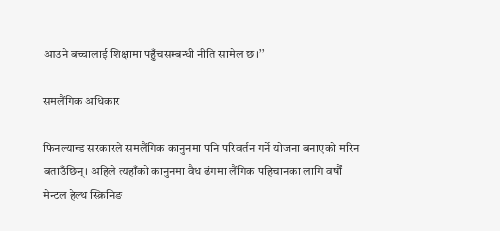आउने बच्चालाई शिक्षामा पहुँचसम्बन्धी नीति सामेल छ।’’

समलैंगिक अधिकार

फिनल्यान्ड सरकारले समलैंगिक कानुनमा पनि परिवर्तन गर्ने योजना बनाएको मरिन बताउँछिन्। अहिले त्यहाँको कानुनमा वैध ढंगमा लैंगिक पहिचानका लागि वर्षौं मेन्टल हेल्थ स्क्रिनिङ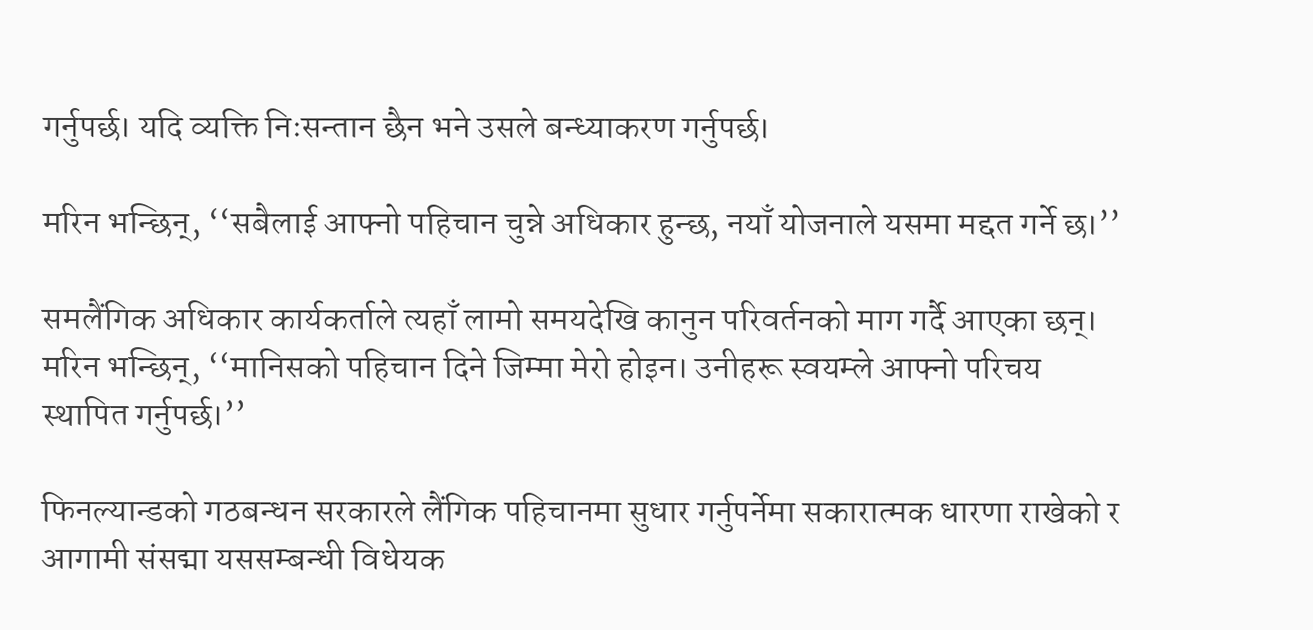गर्नुपर्छ। यदि व्यक्ति निःसन्तान छैन भने उसले बन्ध्याकरण गर्नुपर्छ।

मरिन भन्छिन्, ‘‘सबैलाई आफ्नो पहिचान चुन्ने अधिकार हुन्छ, नयाँ योजनाले यसमा मद्दत गर्ने छ।’’

समलैंगिक अधिकार कार्यकर्ताले त्यहाँ लामो समयदेखि कानुन परिवर्तनको माग गर्दै आएका छन्। मरिन भन्छिन्, ‘‘मानिसको पहिचान दिने जिम्मा मेरो होइन। उनीहरू स्वयम्ले आफ्नो परिचय स्थापित गर्नुपर्छ।’’

फिनल्यान्डको गठबन्धन सरकारले लैंगिक पहिचानमा सुधार गर्नुपर्नेमा सकारात्मक धारणा राखेको र आगामी संसद्मा यससम्बन्धी विधेयक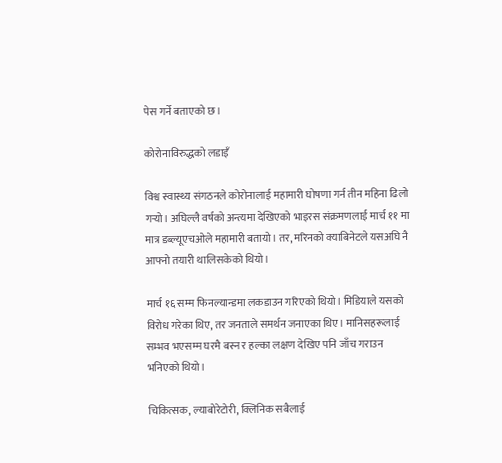पेस गर्ने बताएको छ।

कोरोनाविरुद्धको लडाइँ

विश्व स्वास्थ्य संगठनले कोरोनालाई महामारी घोषणा गर्न तीन महिना ढिलो गर्‍यो। अघिल्लै वर्षको अन्त्यमा देखिएको भाइरस संक्रमणलाई मार्च ११ मा मात्र डब्ल्यूएचओले महामारी बतायो। तर, मरिनको क्याबिनेटले यसअघि नै आफ्नो तयारी थालिसकेको थियो।

मार्च १६ सम्म फिनल्यान्डमा लकडाउन गरिएको थियो। मिडियाले यसको विरोध गरेका थिए, तर जनताले समर्थन जनाएका थिए। मानिसहरूलाई सम्भव भएसम्म घरमै बस्न र हल्का लक्षण देखिए पनि जाँच गराउन भनिएको थियो।

चिकित्सक, ल्याबोरेटोरी, क्लिनिक सबैलाई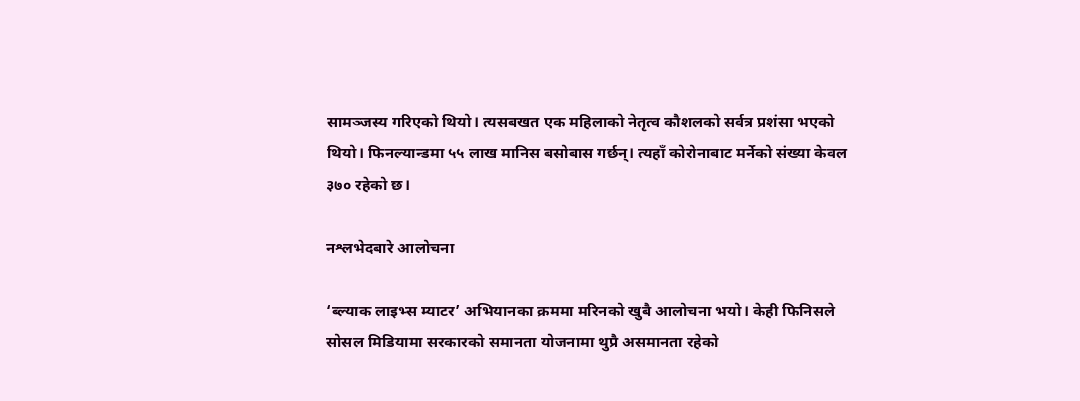सामञ्जस्य गरिएको थियो। त्यसबखत एक महिलाको नेतृत्व कौशलको सर्वत्र प्रशंसा भएको थियो। फिनल्यान्डमा ५५ लाख मानिस बसोबास गर्छन्। त्यहाँ कोरोनाबाट मर्नेको संख्या केवल ३७० रहेको छ।

नश्लभेदबारे आलोचना

‘ब्ल्याक लाइभ्स म्याटर’ अभियानका क्रममा मरिनको खुबै आलोचना भयो। केही फिनिसले सोसल मिडियामा सरकारको समानता योजनामा थुप्रै असमानता रहेको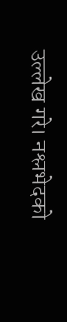उल्लेख गरे। नश्लभेदको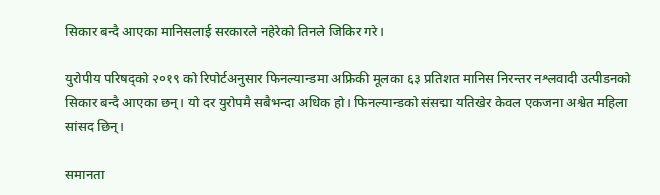सिकार बन्दै आएका मानिसलाई सरकारले नहेरेको तिनले जिकिर गरे।

युरोपीय परिषद्को २०१९ को रिपोर्टअनुसार फिनल्यान्डमा अफ्रिकी मूलका ६३ प्रतिशत मानिस निरन्तर नश्लवादी उत्पीडनको सिकार बन्दै आएका छन्। यो दर युरोपमै सबैभन्दा अधिक हो। फिनल्यान्डको संसद्मा यतिखेर केवल एकजना अश्वेत महिला सांसद छिन्।

समानता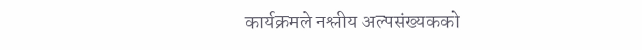कार्यक्रमले नश्लीय अल्पसंख्यकको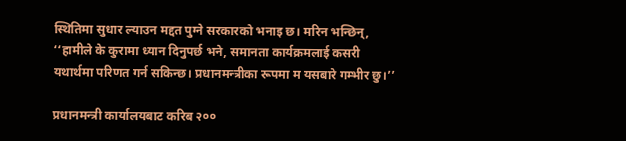स्थितिमा सुधार ल्याउन मद्दत पुग्ने सरकारको भनाइ छ। मरिन भन्छिन्, ‘‘हामीले के कुरामा ध्यान दिनुपर्छ भने, समानता कार्यक्रमलाई कसरी यथार्थमा परिणत गर्न सकिन्छ। प्रधानमन्त्रीका रूपमा म यसबारे गम्भीर छु।’’

प्रधानमन्त्री कार्यालयबाट करिब २००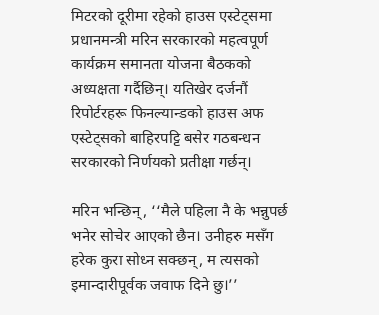मिटरको दूरीमा रहेको हाउस एस्टेट्समा प्रधानमन्त्री मरिन सरकारको महत्वपूर्ण कार्यक्रम समानता योजना बैठकको अध्यक्षता गर्दैछिन्। यतिखेर दर्जनौं रिपोर्टरहरू फिनल्यान्डको हाउस अफ एस्टेट्सको बाहिरपट्टि बसेर गठबन्धन सरकारको निर्णयको प्रतीक्षा गर्छन्।

मरिन भन्छिन्, ‘‘मैले पहिला नै के भन्नुपर्छ भनेर सोचेर आएको छैन। उनीहरु मसँग हरेक कुरा सोध्न सक्छन्, म त्यसको इमान्दारीपूर्वक जवाफ दिने छु।’’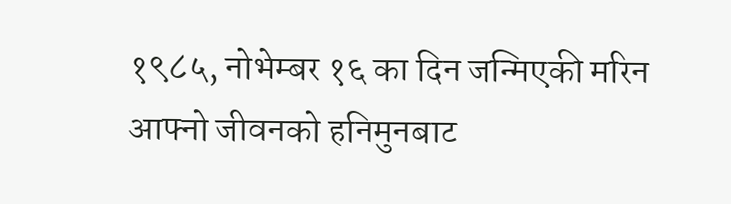१९८५, नोभेम्बर १६ का दिन जन्मिएकी मरिन आफ्नो जीवनको हनिमुनबाट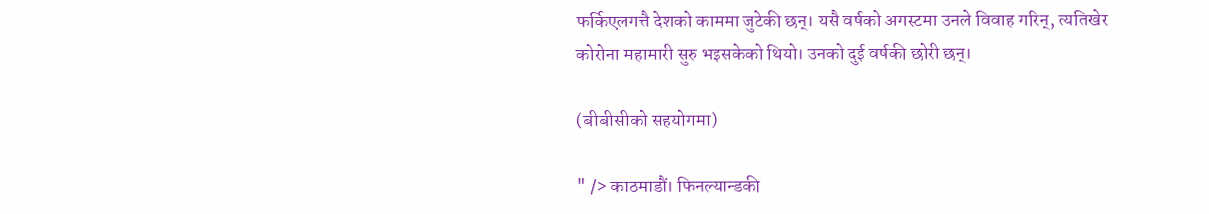फर्किएलगत्तै देशको काममा जुटेकी छन्। यसै वर्षको अगस्टमा उनले विवाह गरिन्, त्यतिखेर कोरोना महामारी सुरु भइसकेको थियो। उनको दुई वर्षकी छोरी छन्।

(बीबीसीको सहयोगमा)

" /> काठमाडौं। फिनल्यान्डकी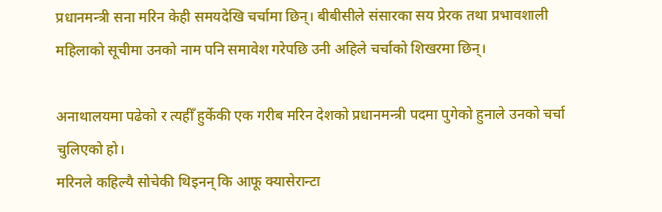प्रधानमन्त्री सना मरिन केही समयदेखि चर्चामा छिन्। बीबीसीले संसारका सय प्रेरक तथा प्रभावशाली महिलाको सूचीमा उनको नाम पनि समावेश गरेपछि उनी अहिले चर्चाको शिखरमा छिन्।

अनाथालयमा पढेको र त्यहीँ हुर्केकी एक गरीब मरिन देशको प्रधानमन्त्री पदमा पुगेको हुनाले उनको चर्चा चुलिएको हो।
मरिनले कहिल्यै सोचेकी थिइनन् कि आफू क्यासेरान्टा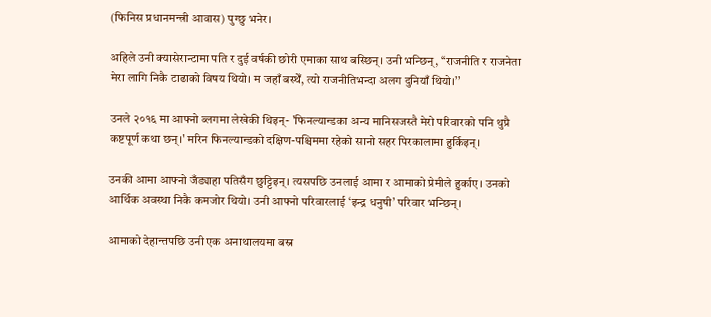(फिनिस प्रधानमन्त्री आवास) पुग्छु भनेर।

अहिले उनी क्यासेरान्टामा पति र दुई वर्षकी छोरी एमाका साथ बस्छिन्। उनी भन्छिन्, ‘‘राजनीति र राजनेता मेरा लागि निकै टाढाको विषय थियो। म जहाँ बस्थेँ, त्यो राजनीतिभन्दा अलग दुनियाँ थियो।’’

उनले २०१६ मा आफ्नो ब्लगमा लेखेकी थिइन्- 'फिनल्यान्डका अन्य मानिसजस्तै मेरो परिवारको पनि थुप्रै कष्टपूर्ण कथा छन्।' मरिन फिनल्यान्डको दक्षिण-पश्चिममा रहेको सानो सहर पिरकालामा हुर्किइन्।

उनकी आमा आफ्नो जँड्याहा पतिसँग छुट्टिइन्। त्यसपछि उनलाई आमा र आमाको प्रेमीले हुर्काए। उनको आर्थिक अवस्था निकै कमजोर थियो। उनी आफ्नो परिवारलाई ‘इन्द्र धनुषी’ परिवार भन्छिन्।

आमाको देहान्तपछि उनी एक अनाथालयमा बस्न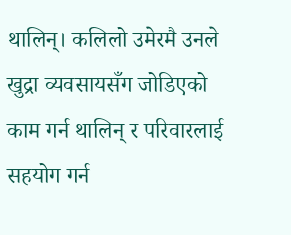थालिन्। कलिलो उमेरमै उनले खुद्रा व्यवसायसँग जोडिएको काम गर्न थालिन् र परिवारलाई सहयोग गर्न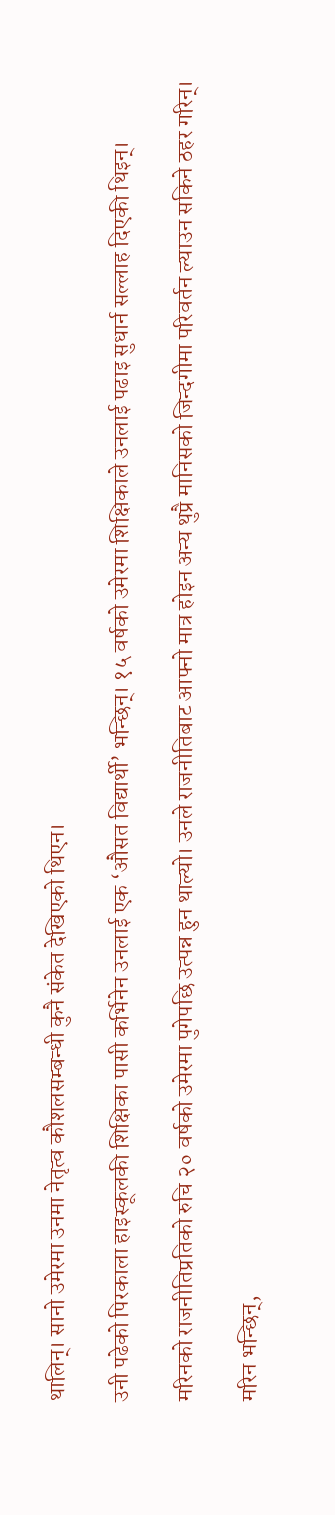थालिन्। सानो उमेरमा उनमा नेतृत्व कौशलसम्बन्धी कुनै संकेत देखिएको थिएन।

उनी पढेको पिरकाला हाइस्कूलकी शिक्षिका पासी कर्भिनेन उनलाई एक ‘औसत विद्यार्थी’ भन्छिन्। १५ वर्षको उमेरमा शिक्षिकाले उनलाई पढाइ सुधार्न सल्लाह दिएकी थिइन्।

मरिनको राजनीतिप्रतिको रुचि २० वर्षको उमेरमा पुगेपछि उत्पन्न हुन थाल्यो। उनले राजनीतिबाट आफ्नो मात्र होइन अन्य थुप्रै मानिसको जिन्दगीमा परिवर्तन ल्याउन सकिने ठहर गरिन्।

मरिन भन्छिन्,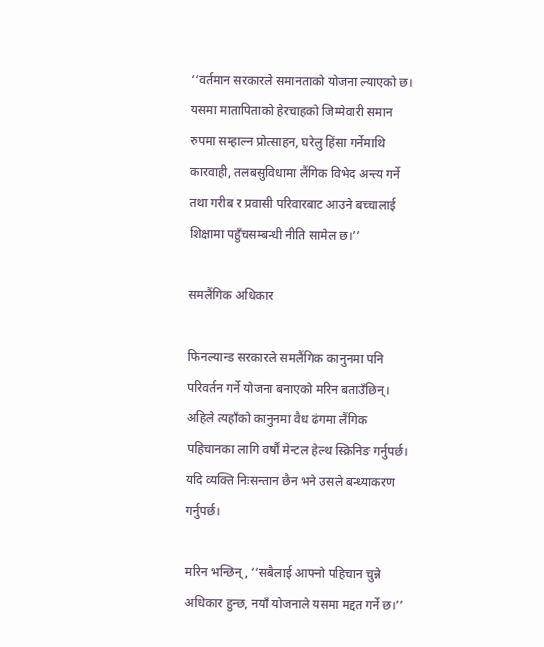‘‘वर्तमान सरकारले समानताको योजना ल्याएको छ। यसमा मातापिताको हेरचाहको जिम्मेवारी समान रुपमा सम्हाल्न प्रोत्साहन, घरेलु हिंसा गर्नेमाथि कारवाही, तलबसुविधामा लैंगिक विभेद अन्त्य गर्ने तथा गरीब र प्रवासी परिवारबाट आउने बच्चालाई शिक्षामा पहुँचसम्बन्धी नीति सामेल छ।’’

समलैंगिक अधिकार

फिनल्यान्ड सरकारले समलैंगिक कानुनमा पनि परिवर्तन गर्ने योजना बनाएको मरिन बताउँछिन्। अहिले त्यहाँको कानुनमा वैध ढंगमा लैंगिक पहिचानका लागि वर्षौं मेन्टल हेल्थ स्क्रिनिङ गर्नुपर्छ। यदि व्यक्ति निःसन्तान छैन भने उसले बन्ध्याकरण गर्नुपर्छ।

मरिन भन्छिन्, ‘‘सबैलाई आफ्नो पहिचान चुन्ने अधिकार हुन्छ, नयाँ योजनाले यसमा मद्दत गर्ने छ।’’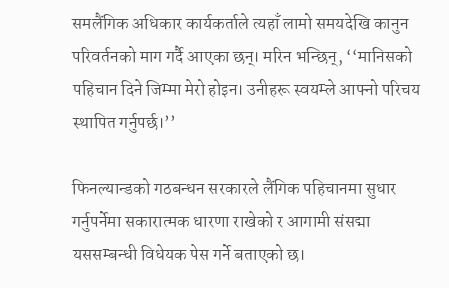समलैंगिक अधिकार कार्यकर्ताले त्यहाँ लामो समयदेखि कानुन परिवर्तनको माग गर्दै आएका छन्। मरिन भन्छिन्, ‘‘मानिसको पहिचान दिने जिम्मा मेरो होइन। उनीहरू स्वयम्ले आफ्नो परिचय स्थापित गर्नुपर्छ।’’

फिनल्यान्डको गठबन्धन सरकारले लैंगिक पहिचानमा सुधार गर्नुपर्नेमा सकारात्मक धारणा राखेको र आगामी संसद्मा यससम्बन्धी विधेयक पेस गर्ने बताएको छ।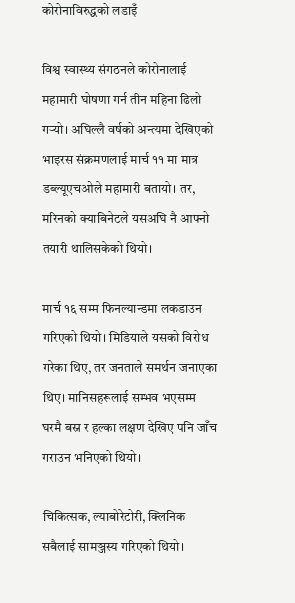कोरोनाविरुद्धको लडाइँ

विश्व स्वास्थ्य संगठनले कोरोनालाई महामारी घोषणा गर्न तीन महिना ढिलो गर्‍यो। अघिल्लै वर्षको अन्त्यमा देखिएको भाइरस संक्रमणलाई मार्च ११ मा मात्र डब्ल्यूएचओले महामारी बतायो। तर, मरिनको क्याबिनेटले यसअघि नै आफ्नो तयारी थालिसकेको थियो।

मार्च १६ सम्म फिनल्यान्डमा लकडाउन गरिएको थियो। मिडियाले यसको विरोध गरेका थिए, तर जनताले समर्थन जनाएका थिए। मानिसहरूलाई सम्भव भएसम्म घरमै बस्न र हल्का लक्षण देखिए पनि जाँच गराउन भनिएको थियो।

चिकित्सक, ल्याबोरेटोरी, क्लिनिक सबैलाई सामञ्जस्य गरिएको थियो।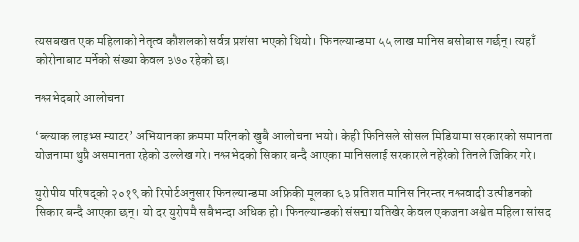त्यसबखत एक महिलाको नेतृत्व कौशलको सर्वत्र प्रशंसा भएको थियो। फिनल्यान्डमा ५५ लाख मानिस बसोबास गर्छन्। त्यहाँ कोरोनाबाट मर्नेको संख्या केवल ३७० रहेको छ।

नश्लभेदबारे आलोचना

‘ब्ल्याक लाइभ्स म्याटर’ अभियानका क्रममा मरिनको खुबै आलोचना भयो। केही फिनिसले सोसल मिडियामा सरकारको समानता योजनामा थुप्रै असमानता रहेको उल्लेख गरे। नश्लभेदको सिकार बन्दै आएका मानिसलाई सरकारले नहेरेको तिनले जिकिर गरे।

युरोपीय परिषद्को २०१९ को रिपोर्टअनुसार फिनल्यान्डमा अफ्रिकी मूलका ६३ प्रतिशत मानिस निरन्तर नश्लवादी उत्पीडनको सिकार बन्दै आएका छन्। यो दर युरोपमै सबैभन्दा अधिक हो। फिनल्यान्डको संसद्मा यतिखेर केवल एकजना अश्वेत महिला सांसद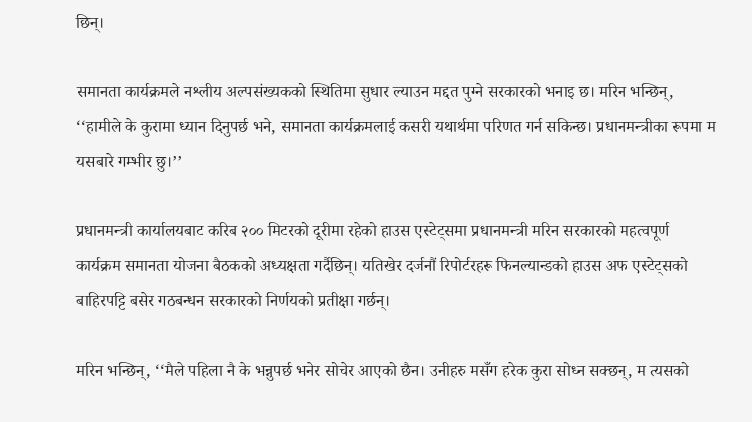छिन्।

समानता कार्यक्रमले नश्लीय अल्पसंख्यकको स्थितिमा सुधार ल्याउन मद्दत पुग्ने सरकारको भनाइ छ। मरिन भन्छिन्, ‘‘हामीले के कुरामा ध्यान दिनुपर्छ भने, समानता कार्यक्रमलाई कसरी यथार्थमा परिणत गर्न सकिन्छ। प्रधानमन्त्रीका रूपमा म यसबारे गम्भीर छु।’’

प्रधानमन्त्री कार्यालयबाट करिब २०० मिटरको दूरीमा रहेको हाउस एस्टेट्समा प्रधानमन्त्री मरिन सरकारको महत्वपूर्ण कार्यक्रम समानता योजना बैठकको अध्यक्षता गर्दैछिन्। यतिखेर दर्जनौं रिपोर्टरहरू फिनल्यान्डको हाउस अफ एस्टेट्सको बाहिरपट्टि बसेर गठबन्धन सरकारको निर्णयको प्रतीक्षा गर्छन्।

मरिन भन्छिन्, ‘‘मैले पहिला नै के भन्नुपर्छ भनेर सोचेर आएको छैन। उनीहरु मसँग हरेक कुरा सोध्न सक्छन्, म त्यसको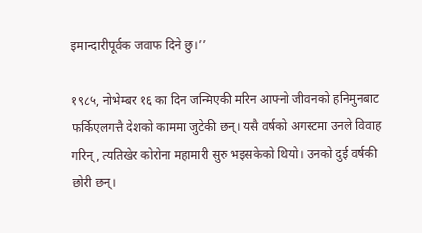इमान्दारीपूर्वक जवाफ दिने छु।’’

१९८५, नोभेम्बर १६ का दिन जन्मिएकी मरिन आफ्नो जीवनको हनिमुनबाट फर्किएलगत्तै देशको काममा जुटेकी छन्। यसै वर्षको अगस्टमा उनले विवाह गरिन्, त्यतिखेर कोरोना महामारी सुरु भइसकेको थियो। उनको दुई वर्षकी छोरी छन्।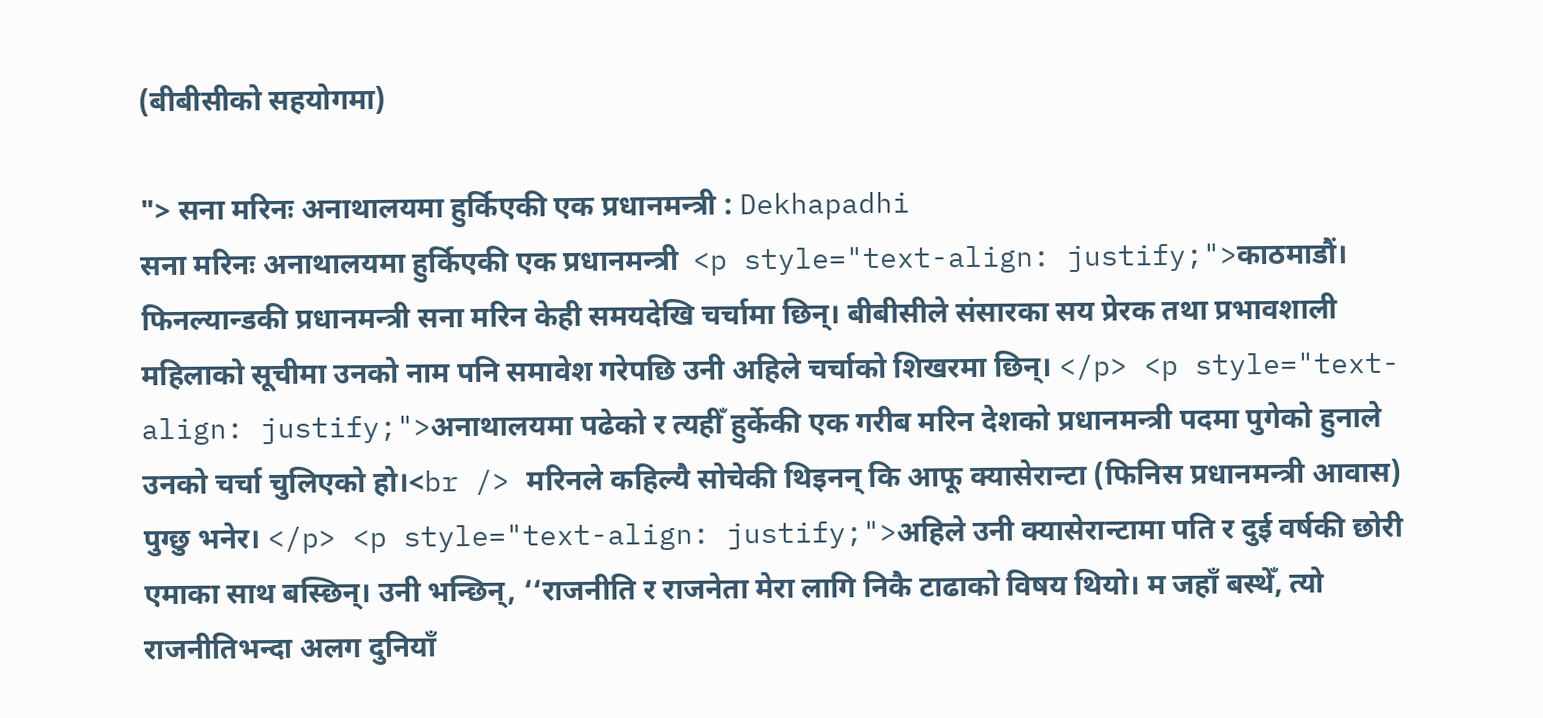(बीबीसीको सहयोगमा)

"> सना मरिनः अनाथालयमा हुर्किएकी एक प्रधानमन्त्री : Dekhapadhi
सना मरिनः अनाथालयमा हुर्किएकी एक प्रधानमन्त्री  <p style="text-align: justify;">काठमाडौं। फिनल्यान्डकी प्रधानमन्त्री सना मरिन केही समयदेखि चर्चामा छिन्। बीबीसीले संसारका सय प्रेरक तथा प्रभावशाली महिलाको सूचीमा उनको नाम पनि समावेश गरेपछि उनी अहिले चर्चाको शिखरमा छिन्। </p> <p style="text-align: justify;">अनाथालयमा पढेको र त्यहीँ हुर्केकी एक गरीब मरिन देशको प्रधानमन्त्री पदमा पुगेको हुनाले उनको चर्चा चुलिएको हो।<br /> मरिनले कहिल्यै सोचेकी थिइनन् कि आफू क्यासेरान्टा (फिनिस प्रधानमन्त्री आवास) पुग्छु भनेर। </p> <p style="text-align: justify;">अहिले उनी क्यासेरान्टामा पति र दुई वर्षकी छोरी एमाका साथ बस्छिन्। उनी भन्छिन्, ‘‘राजनीति र राजनेता मेरा लागि निकै टाढाको विषय थियो। म जहाँ बस्थेँ, त्यो राजनीतिभन्दा अलग दुनियाँ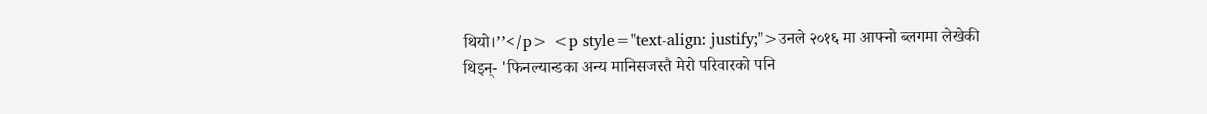थियो।’’</p> <p style="text-align: justify;">उनले २०१६ मा आफ्नो ब्लगमा लेखेकी थिइन्- 'फिनल्यान्डका अन्य मानिसजस्तै मेरो परिवारको पनि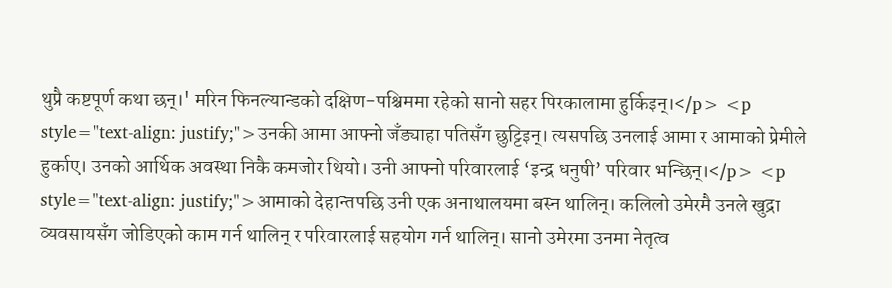थुप्रै कष्टपूर्ण कथा छन्।' मरिन फिनल्यान्डको दक्षिण-पश्चिममा रहेको सानो सहर पिरकालामा हुर्किइन्।</p> <p style="text-align: justify;">उनकी आमा आफ्नो जँड्याहा पतिसँग छुट्टिइन्। त्यसपछि उनलाई आमा र आमाको प्रेमीले हुर्काए। उनको आर्थिक अवस्था निकै कमजोर थियो। उनी आफ्नो परिवारलाई ‘इन्द्र धनुषी’ परिवार भन्छिन्।</p> <p style="text-align: justify;">आमाको देहान्तपछि उनी एक अनाथालयमा बस्न थालिन्। कलिलो उमेरमै उनले खुद्रा व्यवसायसँग जोडिएको काम गर्न थालिन् र परिवारलाई सहयोग गर्न थालिन्। सानो उमेरमा उनमा नेतृत्व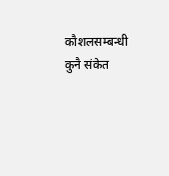कौशलसम्बन्धी कुनै संकेत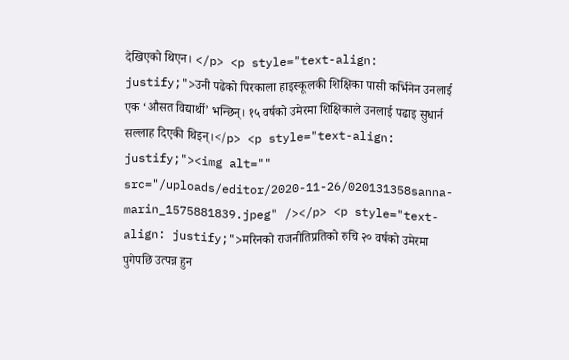देखिएको थिएन। </p> <p style="text-align: justify;">उनी पढेको पिरकाला हाइस्कूलकी शिक्षिका पासी कर्भिनेन उनलाई एक ‘औसत विद्यार्थी’ भन्छिन्। १५ वर्षको उमेरमा शिक्षिकाले उनलाई पढाइ सुधार्न सल्लाह दिएकी थिइन्।</p> <p style="text-align: justify;"><img alt="" src="/uploads/editor/2020-11-26/020131358sanna-marin_1575881839.jpeg" /></p> <p style="text-align: justify;">मरिनको राजनीतिप्रतिको रुचि २० वर्षको उमेरमा पुगेपछि उत्पन्न हुन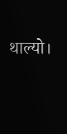थाल्यो।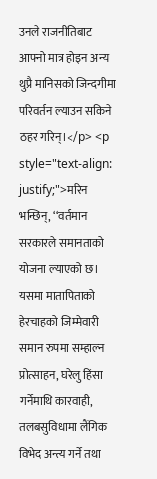उनले राजनीतिबाट आफ्नो मात्र होइन अन्य थुप्रै मानिसको जिन्दगीमा परिवर्तन ल्याउन सकिने ठहर गरिन्।</p> <p style="text-align: justify;">मरिन भन्छिन्, ‘‘वर्तमान सरकारले समानताको योजना ल्याएको छ। यसमा मातापिताको हेरचाहको जिम्मेवारी समान रुपमा सम्हाल्न प्रोत्साहन, घरेलु हिंसा गर्नेमाथि कारवाही, तलबसुविधामा लैंगिक विभेद अन्त्य गर्ने तथा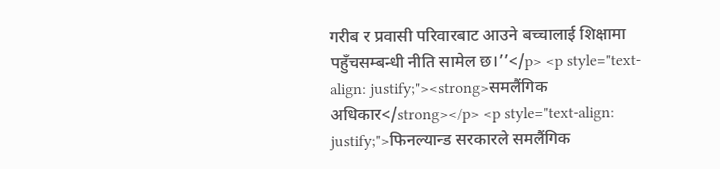गरीब र प्रवासी परिवारबाट आउने बच्चालाई शिक्षामा पहुँचसम्बन्धी नीति सामेल छ।’’</p> <p style="text-align: justify;"><strong>समलैंगिक अधिकार</strong></p> <p style="text-align: justify;">फिनल्यान्ड सरकारले समलैंगिक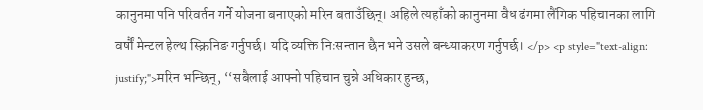कानुनमा पनि परिवर्तन गर्ने योजना बनाएको मरिन बताउँछिन्। अहिले त्यहाँको कानुनमा वैध ढंगमा लैंगिक पहिचानका लागि वर्षौं मेन्टल हेल्थ स्क्रिनिङ गर्नुपर्छ। यदि व्यक्ति निःसन्तान छैन भने उसले बन्ध्याकरण गर्नुपर्छ। </p> <p style="text-align: justify;">मरिन भन्छिन्, ‘‘सबैलाई आफ्नो पहिचान चुन्ने अधिकार हुन्छ,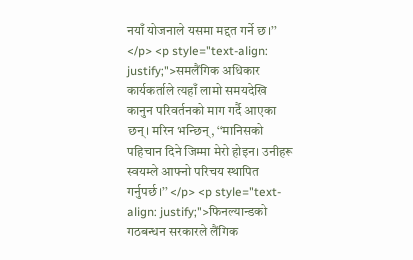नयाँ योजनाले यसमा मद्दत गर्ने छ।’’ </p> <p style="text-align: justify;">समलैंगिक अधिकार कार्यकर्ताले त्यहाँ लामो समयदेखि कानुन परिवर्तनको माग गर्दै आएका छन्। मरिन भन्छिन्, ‘‘मानिसको पहिचान दिने जिम्मा मेरो होइन। उनीहरू स्वयम्ले आफ्नो परिचय स्थापित गर्नुपर्छ।’’ </p> <p style="text-align: justify;">फिनल्यान्डको गठबन्धन सरकारले लैंगिक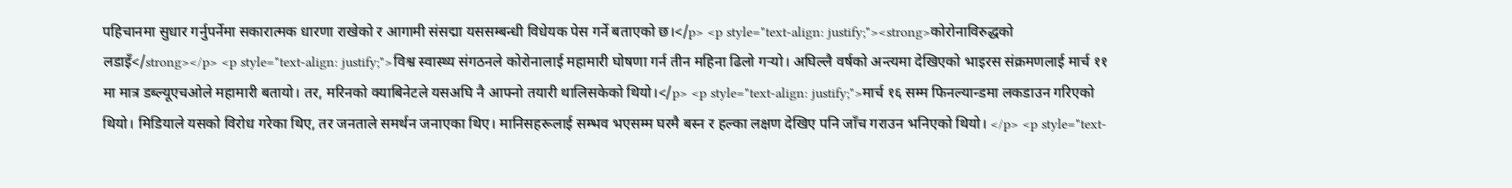पहिचानमा सुधार गर्नुपर्नेमा सकारात्मक धारणा राखेको र आगामी संसद्मा यससम्बन्धी विधेयक पेस गर्ने बताएको छ।</p> <p style="text-align: justify;"><strong>कोरोनाविरुद्धको लडाइँ</strong></p> <p style="text-align: justify;">विश्व स्वास्थ्य संगठनले कोरोनालाई महामारी घोषणा गर्न तीन महिना ढिलो गर्‍यो। अघिल्लै वर्षको अन्त्यमा देखिएको भाइरस संक्रमणलाई मार्च ११ मा मात्र डब्ल्यूएचओले महामारी बतायो। तर, मरिनको क्याबिनेटले यसअघि नै आफ्नो तयारी थालिसकेको थियो।</p> <p style="text-align: justify;">मार्च १६ सम्म फिनल्यान्डमा लकडाउन गरिएको थियो। मिडियाले यसको विरोध गरेका थिए, तर जनताले समर्थन जनाएका थिए। मानिसहरूलाई सम्भव भएसम्म घरमै बस्न र हल्का लक्षण देखिए पनि जाँच गराउन भनिएको थियो। </p> <p style="text-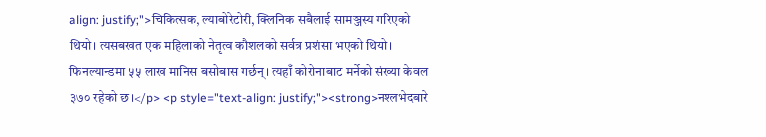align: justify;">चिकित्सक, ल्याबोरेटोरी, क्लिनिक सबैलाई सामञ्जस्य गरिएको थियो। त्यसबखत एक महिलाको नेतृत्व कौशलको सर्वत्र प्रशंसा भएको थियो। फिनल्यान्डमा ५५ लाख मानिस बसोबास गर्छन्। त्यहाँ कोरोनाबाट मर्नेको संख्या केवल ३७० रहेको छ।</p> <p style="text-align: justify;"><strong>नश्लभेदबारे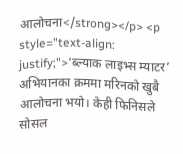आलोचना</strong></p> <p style="text-align: justify;">‘ब्ल्याक लाइभ्स म्याटर’ अभियानका क्रममा मरिनको खुबै आलोचना भयो। केही फिनिसले सोसल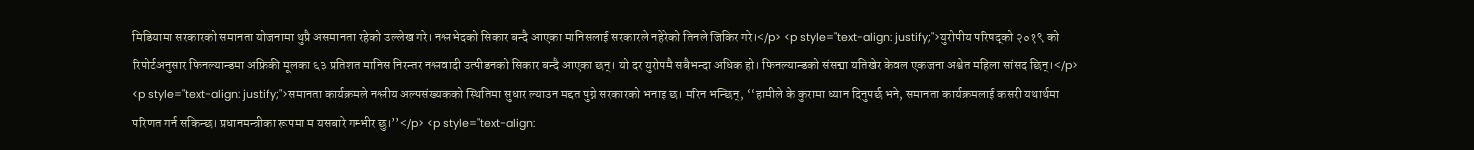मिडियामा सरकारको समानता योजनामा थुप्रै असमानता रहेको उल्लेख गरे। नश्लभेदको सिकार बन्दै आएका मानिसलाई सरकारले नहेरेको तिनले जिकिर गरे।</p> <p style="text-align: justify;">युरोपीय परिषद्को २०१९ को रिपोर्टअनुसार फिनल्यान्डमा अफ्रिकी मूलका ६३ प्रतिशत मानिस निरन्तर नश्लवादी उत्पीडनको सिकार बन्दै आएका छन्। यो दर युरोपमै सबैभन्दा अधिक हो। फिनल्यान्डको संसद्मा यतिखेर केवल एकजना अश्वेत महिला सांसद छिन्।</p> <p style="text-align: justify;">समानता कार्यक्रमले नश्लीय अल्पसंख्यकको स्थितिमा सुधार ल्याउन मद्दत पुग्ने सरकारको भनाइ छ। मरिन भन्छिन्, ‘‘हामीले के कुरामा ध्यान दिनुपर्छ भने, समानता कार्यक्रमलाई कसरी यथार्थमा परिणत गर्न सकिन्छ। प्रधानमन्त्रीका रूपमा म यसबारे गम्भीर छु।’’</p> <p style="text-align: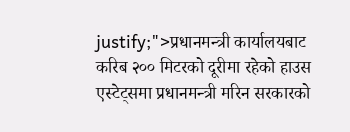justify;">प्रधानमन्त्री कार्यालयबाट करिब २०० मिटरको दूरीमा रहेको हाउस एस्टेट्समा प्रधानमन्त्री मरिन सरकारको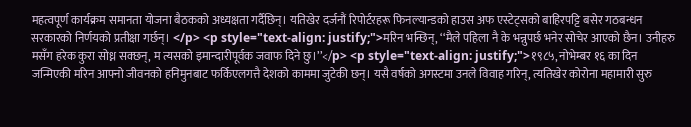महत्वपूर्ण कार्यक्रम समानता योजना बैठकको अध्यक्षता गर्दैछिन्। यतिखेर दर्जनौं रिपोर्टरहरू फिनल्यान्डको हाउस अफ एस्टेट्सको बाहिरपट्टि बसेर गठबन्धन सरकारको निर्णयको प्रतीक्षा गर्छन्। </p> <p style="text-align: justify;">मरिन भन्छिन्, ‘‘मैले पहिला नै के भन्नुपर्छ भनेर सोचेर आएको छैन। उनीहरु मसँग हरेक कुरा सोध्न सक्छन्, म त्यसको इमान्दारीपूर्वक जवाफ दिने छु।’’</p> <p style="text-align: justify;">१९८५, नोभेम्बर १६ का दिन जन्मिएकी मरिन आफ्नो जीवनको हनिमुनबाट फर्किएलगत्तै देशको काममा जुटेकी छन्। यसै वर्षको अगस्टमा उनले विवाह गरिन्, त्यतिखेर कोरोना महामारी सुरु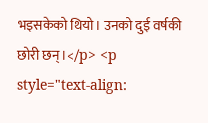भइसकेको थियो। उनको दुई वर्षकी छोरी छन्।</p> <p style="text-align: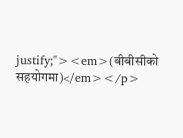justify;"><em>(बीबीसीको सहयोगमा)</em></p>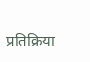प्रतिक्रिया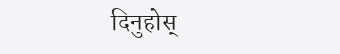दिनुहोस्